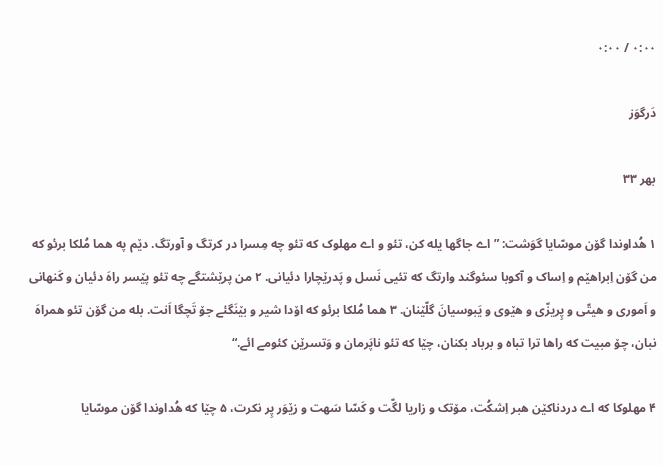۰:۰۰ / ۰:۰۰

دَرگوَز

بهر ۳۳

۱ هُداوندا گۆن موسّایا گوَشت: ”اے جاگها یله کن، تئو و اے مهلوک که تئو چه مِسرا در کرتگ و آورتگ. دێم په هما مُلکا برئو که من گۆن اِبراهێم و اِساک و آکوبا سئوگند وارتگ که تئیی نَسل و پَدرێچارا دئیانی. ۲ من پرێشتگے چه تئو پێسر راهَ دئیان و کَنهانی و اَموری و هیتّی و پِریزّی و هێوی و یَبوسیانَ گلّێنان. ۳ هما مُلکا برئو که اۆدا شیر و بێنَگئے جۆ تَچگا اَنت. بله من گۆن تئو همراهَ نبان، چۆ مبیت که راها ترا تباه و برباد بکنان، چێا که تئو ناپَرمان و وَتسرێن کئومے ائے.“

۴ مهلوکا که اے دردناکێن هبر اِشکُت، مۆتک و زاریا لگّت و کَسّا سَهت و زێوَر پِر نکرت، ۵ چێا که هُداوندا گۆن موسّایا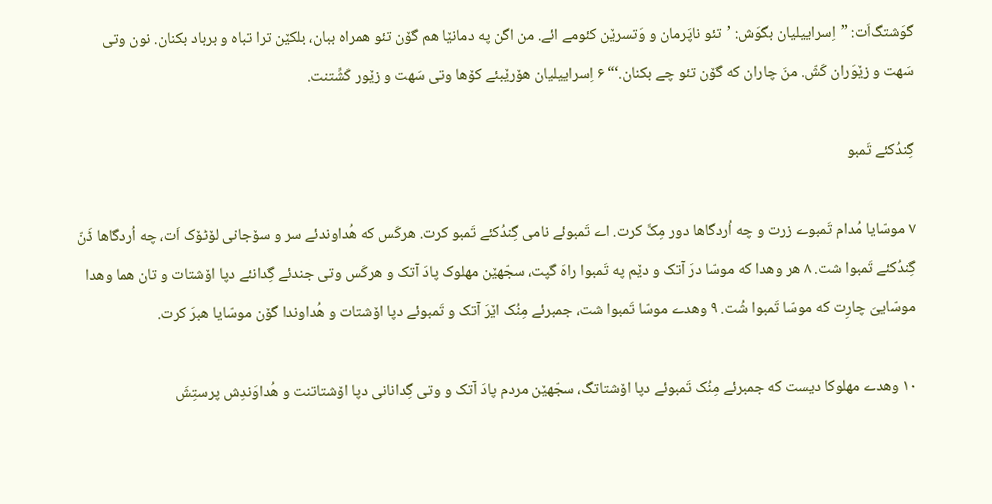گوَشتگ‌اَت: ”اِسراییلیان بگوَش: ’تئو ناپَرمان و وَتسرێن کئومے ائے. من اگن په دمانێا هم گۆن تئو همراه ببان، بلکێن ترا تباه و برباد بکنان. نون وتی سَهت و زێوَران کَشّ. منَ چاران که گۆن تئو چے بکنان.‘“ ۶ اِسراییلیان هۆرێبئے کۆها وتی سَهت و زێور کَشِّتنت.

گِندُکئے تَمبو

۷ موسّایا مُدام تَمبوے زرت و چه اُردگاها دور مِکَّ کرت. اے تَمبوئے نامی گِندُکئے تَمبو کرت. هرکَس که هُداوندئے سر و سۆجانی لۆٹۆک اَت، چه اُردگاها ڈَنّ گِندُکئے تَمبوا شت. ۸ هر وهدا که موسّا درَ آتک و دێم په تَمبوا راهَ گپت، سجّهێن مهلوک پادَ آتک و هرکَس وتی جندئے گِدانئے دپا اۆشتات و تان هما وهدا موسّاییَ چارِت که موسّا تَمبوا شُت. ۹ وهدے موسّا تَمبوا شت، جمبرئے مِنُک اێرَ آتک و تَمبوئے دپا اۆشتات و هُداوندا گۆن موسّایا هبرَ کرت.

۱۰ وهدے مهلوکا دیست که جمبرئے مِنُک تَمبوئے دپا اۆشتاتگ، سجّهێن مردم پادَ آتک و وتی گِدانانی دپا اۆشتاتنت و هُداوَندِش پرستِشَ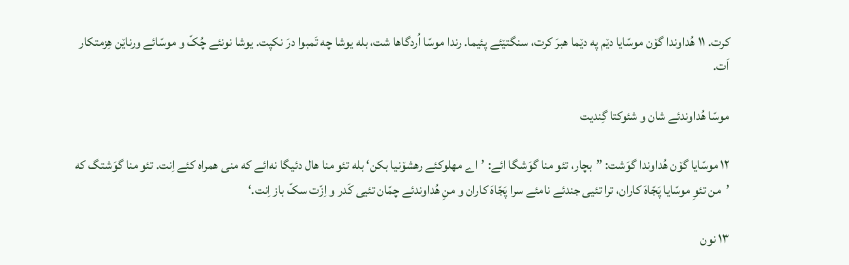کرت. ۱۱ هُداوندا گۆن موسّایا دێم په دێما هبرَ کرت، سنگتێئے پئیما. رندا موسّا اُردگاها شت، بله یوشا چه تَمبوا درَ نکپت. یوشا نونئے چُکّ و موسّائے ورناێن هِزمتکار اَت.

موسّا هُداوندئے شان و شئوکتا گِندیت

۱۲ موسّایا گۆن هُداوندا گوَشت: ”بچار، تئو منا گوَشگا ائے: ’اے مهلوکئے رهشۆنیا بکن‘ بله تئو منا هال دئیگا نه‌ائے که منی همراه کئے اِنت. تئو منا گوَشتگ که ’من تئوِ موسّایا پَجّاهَ کاران، ترا تئیی جندئے نامئے سرا پَجّاهَ کاران و منِ هُداوندئے چمّان تئیی کَدر و اِزّت سکّ باز اِنت.‘

۱۳ نون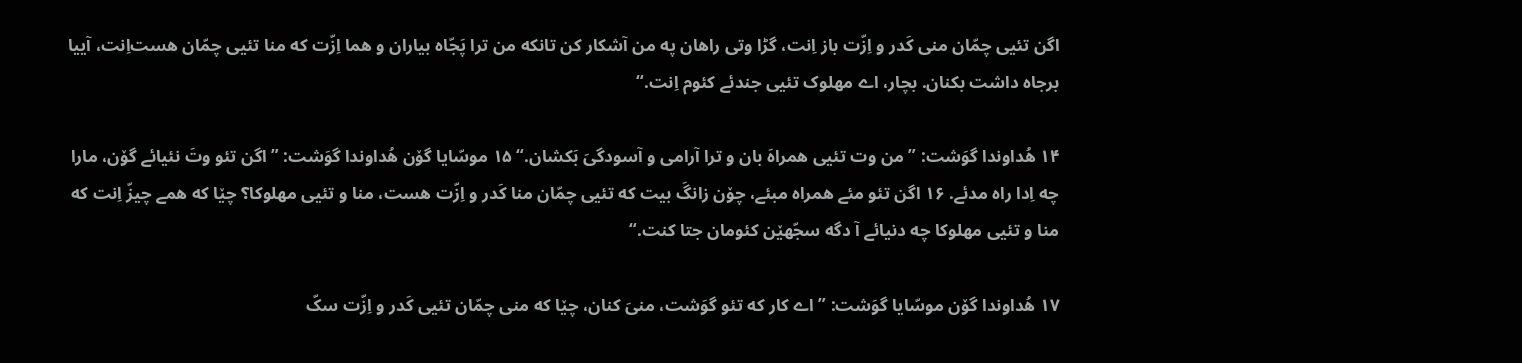اگن تئیی چمّان منی کَدر و اِزّت باز اِنت، گڑا وتی راهان په من آشکار کن تانکه من ترا پَجّاه بیاران و هما اِزّت که منا تئیی چمّان هست‌اِنت، آییا برجاه داشت بکنان. بچار، اے مهلوک تئیی جندئے کئوم اِنت.“

۱۴ هُداوندا گوَشت: ”من وت تئیی همراهَ بان و ترا آرامی و آسودگیَ بَکشان.“ ۱۵ موسّایا گۆن هُداوندا گوَشت: ”اگن تئو وتَ نئیائے گۆن، مارا چه اِدا راه مدئے. ۱۶ اگن تئو مئے همراه مبئے، چۆن زانگَ بیت که تئیی چمّان منا کَدر و اِزّت هست، منا و تئیی مهلوکا؟ چێا که همے چیزّ اِنت که منا و تئیی مهلوکا چه دنیائے آ دگه سجّهێن کئومان جتا کنت.“

۱۷ هُداوندا گۆن موسّایا گوَشت: ”اے کار که تئو گوَشت، منیَ کنان، چێا که منی چمّان تئیی کَدر و اِزّت سکّ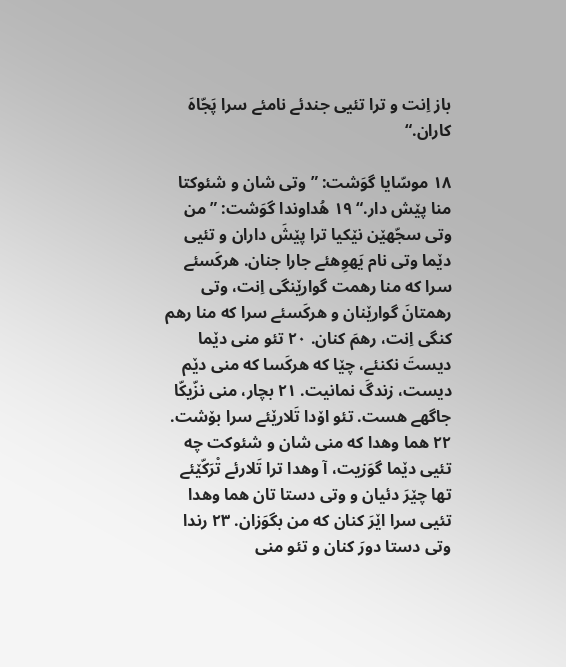باز اِنت و ترا تئیی جندئے نامئے سرا پَجّاهَ کاران.“

۱۸ موسّایا گوَشت: ”وتی شان و شئوکتا منا پێش دار.“ ۱۹ هُداوندا گوَشت: ”من وتی سجّهێن نێکیا ترا پێشَ داران و تئیی دێما وتی نام یَهوِهئے جارا جنان. هرکَسئے سرا که منا رهمت گوارێنگی اِنت، وتی رهمتانَ گوارێنان و هرکَسئے سرا که منا رهم کنگی اِنت، رهمَ کنان. ۲۰ تئو منی دێما دیستَ نکنئے، چێا که هرکَسا که منی دێم دیست، زندگَ نمانیت. ۲۱ بچار، منی نزّیکّا جاگهے هست. تئو اۆدا تَلارێئے سرا بۆشت. ۲۲ هما وهدا که منی شان و شئوکت چه تئیی دێما گوَزیت، آ وهدا ترا تَلارئے تْرَکّێئے تها چێرَ دئیان و وتی دستا تان هما وهدا تئیی سرا اێرَ کنان که من بگوَزان. ۲۳ رندا وتی دستا دورَ کنان و تئو منی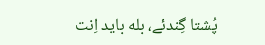پُشتا گِندئے، بله باید اِنت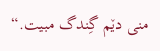منی دێم گِندگ مبیت.“